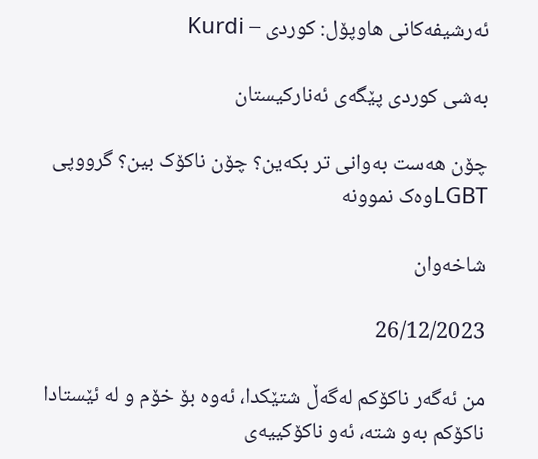ئەرشیفەکانى هاوپۆل: كوردی – Kurdi

بەشی كوردی پێگەی ئەناركیستان

چۆن هەست بەوانی تر بکەین؟ چۆن ناکۆک بین؟ گرووپی LGBTوەک نموونە

شاخەوان

26/12/2023

من ئەگەر ناکۆکم لەگەڵ شتێکدا، ئەوە بۆ خۆم و لە ئێستادا ناکۆکم بەو شتە، ئەو ناکۆکییەی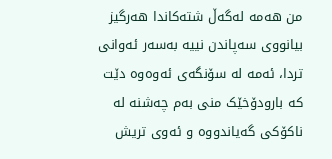من هەمە لەگەڵ شتەکاندا هەرگیز بیانووی سەپاندن نییە بەسەر ئەوانی تردا، ئەمە لە سۆنگەی ئەوەوە دێت کە بارودۆخێک منی بەم چەشنە لە ناکۆکی گەیاندووە و ئەوی تریش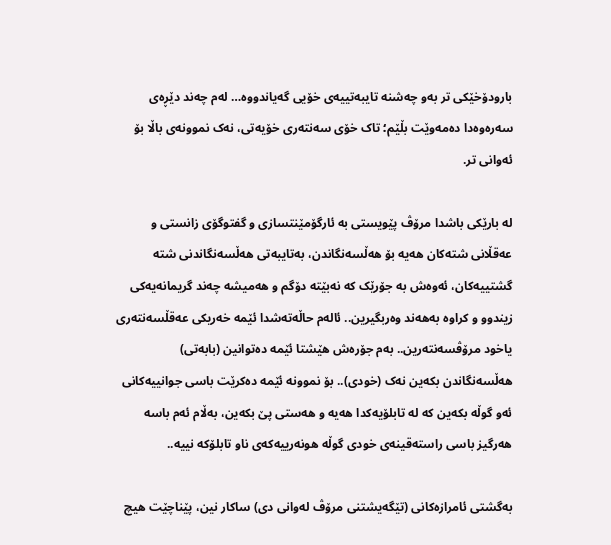بارودۆخێکی تر بەو چەشنە تایبەتییەی خۆیی گەیاندووە… لەم چەند دێڕەی سەرەوەدا دەمەوێت بڵێم؛ تاک خۆی سەنتەری خۆیەتی، نەک نموونەی باڵا بۆ ئەوانی تر.

لە بارێکی باشدا مرۆڤ پێویستی بە ئارگۆمێنتسازی و گفتوگۆی زانستی و عەقڵانی شتەکان هەیە بۆ هەڵسەنگاندن، بەتایبەتی هەڵسەنگاندنی شتە گشتییەکان، ئەوەش بە جۆرێک کە نەبێتە دۆگم و هەمیشە چەند گریمانەیەکی زیندوو و کراوە بەهەند وەربگیرین.. ئالەم حاڵەتەشدا ئێمە خەریکی عەقڵسەنتەری یاخود مرۆڤسەنتەرین.. بەم جۆرەش هێشتا ئێمە دەتوانین (بابەتی) هەڵسەنگاندن بکەین نەک (خودی).. بۆ نموونە ئێمە دەکرێت باسی جوانییەکانی ئەو گوڵە بکەین کە لە تابلۆیەکدا هەیە و هەستی پێ بکەین، بەڵام ئەم باسە هەرگیز باسی راستەقینەی خودی گوڵە هونەرییەکەی ناو تابلۆکە نییە..

بەگشتی ئامرازەکانی (تێگەیشتنی مرۆڤ لەوانی دی) ساکار نین، پێناچێت هیچ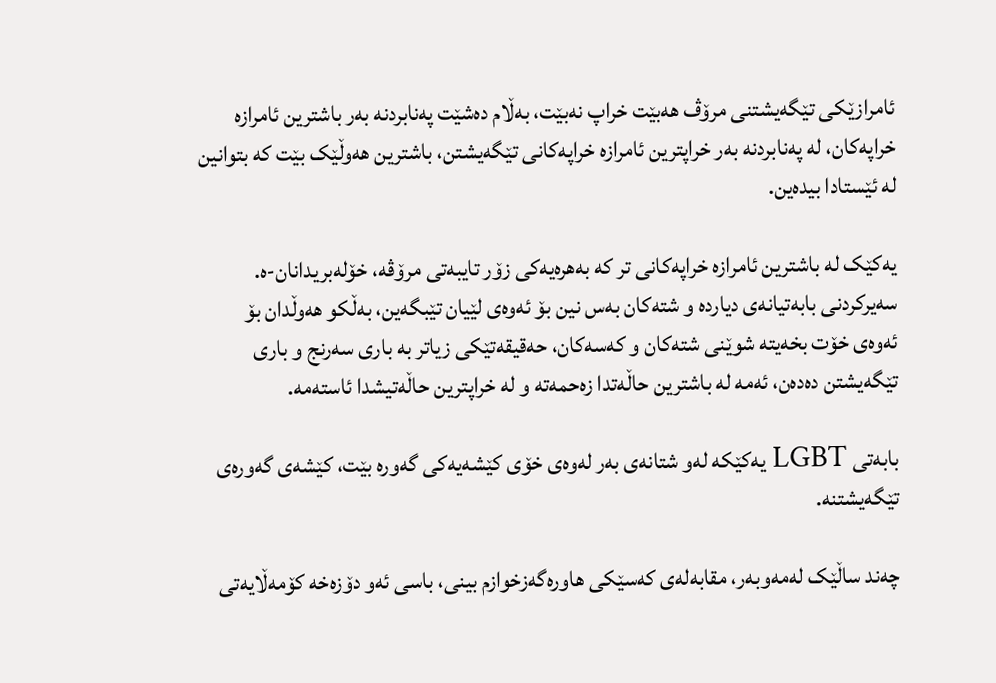ئامرازێکی تێگەیشتنی مرۆڤ هەبێت خراپ نەبێت، بەڵام دەشێت پەنابردنە بەر باشترین ئامرازە خراپەکان، لە پەنابردنە بەر خراپترین ئامرازە خراپەکانی تێگەیشتن، باشترین هەوڵێک بێت کە بتوانین لە ئێستادا بیدەین.

یەکێک لە باشترین ئامرازە خراپەکانی تر کە بەهرەیەکی زۆر تایبەتی مرۆڤە، خۆلەبریدانان-ە. سەیرکردنی بابەتیانەی دیاردە و شتەکان بەس نین بۆ ئەوەی لێیان تێبگەین، بەڵکو هەوڵدان بۆ ئەوەی خۆت بخەیتە شوێنی شتەکان و کەسەکان، حەقیقەتێکی زیاتر بە باری سەرنج و باری تێگەیشتن دەدەن، ئەمە لە باشترین حاڵەتدا زەحمەتە و لە خراپترین حاڵەتیشدا ئاستەمە.

بابەتی LGBT یەکێکە لەو شتانەی بەر لەوەی خۆی کێشەیەکی گەورە بێت، کێشەی گەورەی تێگەیشتنە.

چەند ساڵێک لەمەوبەر، مقابەلەی کەسێکی هاورەگەزخوازم بینی، باسی ئەو دۆزەخە کۆمەڵایەتی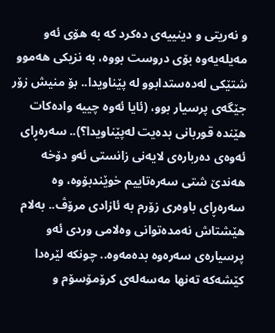و نەریتی و دینییەی دەکرد کە بە هۆی ئەو مەیلەیەوە بۆی دروست بووە، بە نزیکی هەموو شتێکی لەدەستدابوو لە پێناویدا.. بۆ منیش زۆر جێگەی پرسیار بوو، (ئایا ئەوە چییە وادەکات هێندە قوربانی بدەیت لەپێناویدا؟).. سەرەڕای ئەوەی دەربارەی لایەنی زانستی ئەو دۆخە هەندێ شتی سەرەتاییم خوێندبۆوە، وە سەرەڕای باوەری زۆرم بە ئازادی مرۆڤ.. بەلام هێشتاش نەمدەتوانی وەلامی وردی ئەو پرسیارەی سەرەوە بدەمەوە.. چونکە لێرەدا کێشەکە تەنها مەسەلەی کرۆمۆسۆم و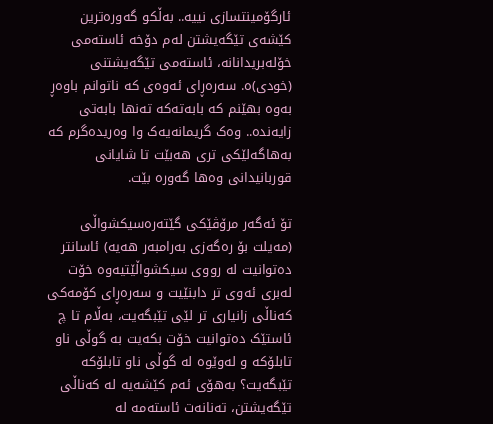ئارگۆمینتسازی نییە.. بەڵکو گەورەترین کێشەی تێگەیشتن لەم دۆخە ئاستەمی خۆلەبریدانانە، ئاستەمی تێگەیشتنی (خودی)ە. سەرەڕای ئەوەی کە ناتوانم باوەڕ بەوە بهێنم کە بابەتەکە تەنها بابەتی زایەندە.. وەک گریمانەیەک وا وەریدەگرم کە بەهاگەلێکی تری هەبێت تا شایانی قوربانیدانی وەها گەورە بێت.

تۆ ئەگەر مرۆڤێکی گێتەرەسیکشواڵی (مەیلت بۆ رەگەزی بەرامبەر هەیە) ئاسانتر دەتوانیت لە رووی سیکشواڵێتیەوە خۆت لەبری ئەوی تر دابنێیت و سەرەڕای کۆمەکی کەناڵی زانیاری تر لێی تێبگەیت، بەڵام تا چ ئاستێک دەتوانیت خۆت بکەیت بە گوڵی ناو تابلۆکە و لەوێوە لە گوڵی ناو تابلۆکە تێبگەیت؟ بەهۆی ئەم کێشەیە لە کەناڵی تێگەیشتن، تەنانەت ئاستەمە لە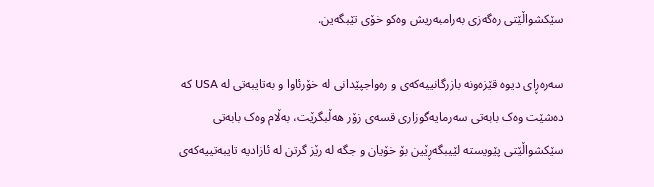سێکشواڵێتی رەگەزی بەرامبەریش وەکو خۆی تێبگەین.

سەرەڕای دیوە قێزەونە بازرگانییەکەی و رەواجپێدانی لە خۆرئاوا و بەتایبەتی لە USA کە دەشێت وەک بابەتی سەرمایەگوزاری قسەی زۆر هەڵبگرێت، بەڵام وەک بابەتی سێکشواڵێتی پێویستە لێیبگەڕێین بۆ خۆیان و جگە لە رێز گرتن لە ئازادیە تایبەتییەکەی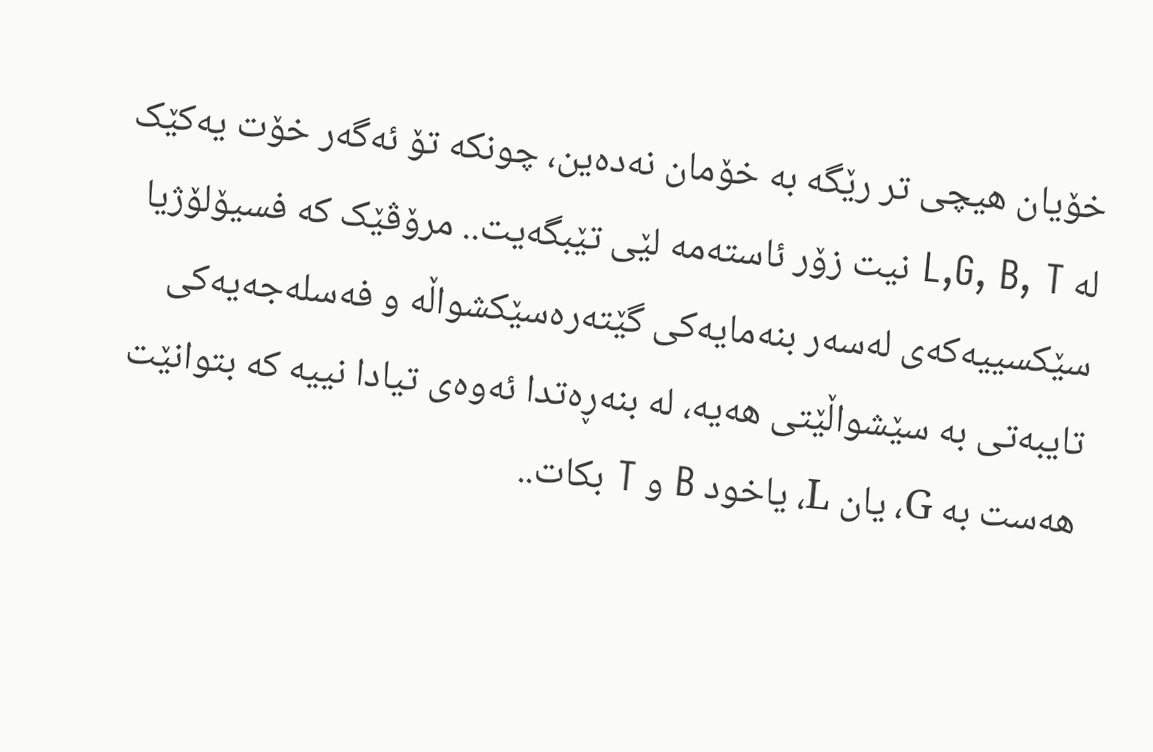خۆیان هیچی تر رێگە بە خۆمان نەدەین، چونکە تۆ ئەگەر خۆت یەکێک لە L,G, B, T نیت زۆر ئاستەمە لێی تێبگەیت.. مرۆڤێک کە فسیۆلۆژیا سێکسییەکەی لەسەر بنەمایەکی گێتەرەسێکشواڵە و فەسلەجەیەکی تایبەتی بە سێشواڵێتی هەیە، لە بنەڕەتدا ئەوەی تیادا نییە کە بتوانێت هەست بە G، یان L، یاخود B و T بکات..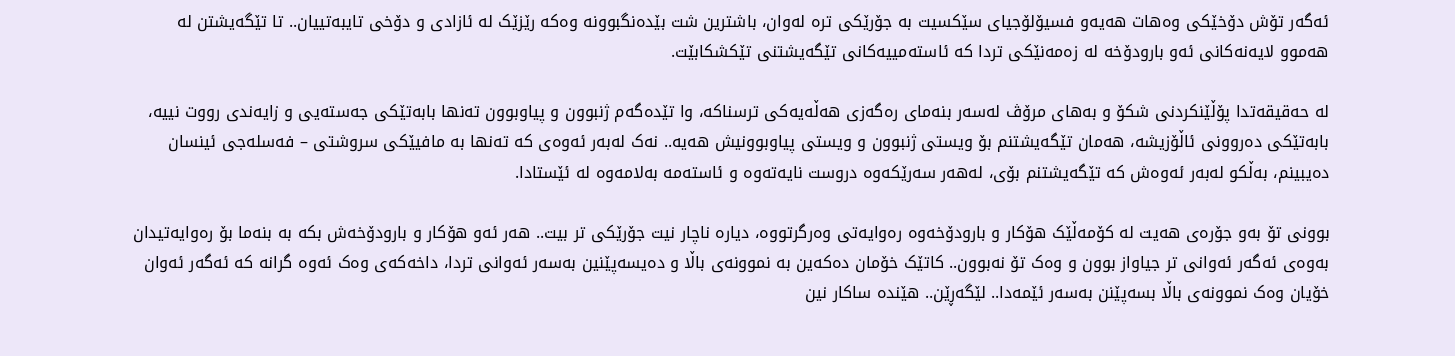ئەگەر تۆش دۆخێکی وەهات هەیەو فسیۆلۆجیای سێکسیت بە جۆرێکی ترە لەوان، باشترین شت بێدەنگبوونە وەکە رێزێک لە ئازادی و دۆخی تایبەتییان.. تا تێگەیشتن لە هەموو لایەنەکانی ئەو بارودۆخە لە زەمەنێکی تردا کە ئاستەمییەکانی تێگەیشتنی تێکشکابێت.

لە حەقیقەتدا پۆڵێنکردنی شکۆ و بەهای مرۆڤ لەسەر بنەمای رەگەزی هەڵەیەکی ترسناکە، وا تێدەگەم ژنبوون و پیاوبوون تەنها بابەتێکی جەستەیی و زایەندی رووت نییە، بابەتێکی دەروونی ئاڵۆزیشە، هەمان تێگەیشتنم بۆ ویستی ژنبوون و ویستی پیاوبوونیش هەیە.. نەک لەبەر ئەوەی کە تەنها بە مافیێکی سروشتی – فەسلەجی ئینسان دەیبینم، بەڵکو لەبەر ئەوەش کە تێگەیشتنم بۆی، لەهەر سەرێکەوە دروست نایەتەوە و ئاستەمە بەلامەوە لە ئێستادا.

بوونی تۆ بەو جۆرەی هەیت لە کۆمەڵێک هۆکار و بارودۆخەوە رەوایەتی وەرگرتووە، دیارە ناچار نیت جۆرێکی تر بیت.. هەر ئەو هۆکار و بارودۆخەش بکە بە بنەما بۆ رەوایەتیدان بەوەی ئەگەر ئەوانی تر جیاواز بوون و وەک تۆ نەبوون.. کاتێک خۆمان دەکەین بە نموونەی باڵا و دەیسەپێنین بەسەر ئەوانی تردا، داخەکەی وەک ئەوە گرانە کە ئەگەر ئەوان خۆیان وەک نموونەی باڵا بسەپێنن بەسەر ئێمەدا.. لێگەڕێن.. هێندە ساکار نین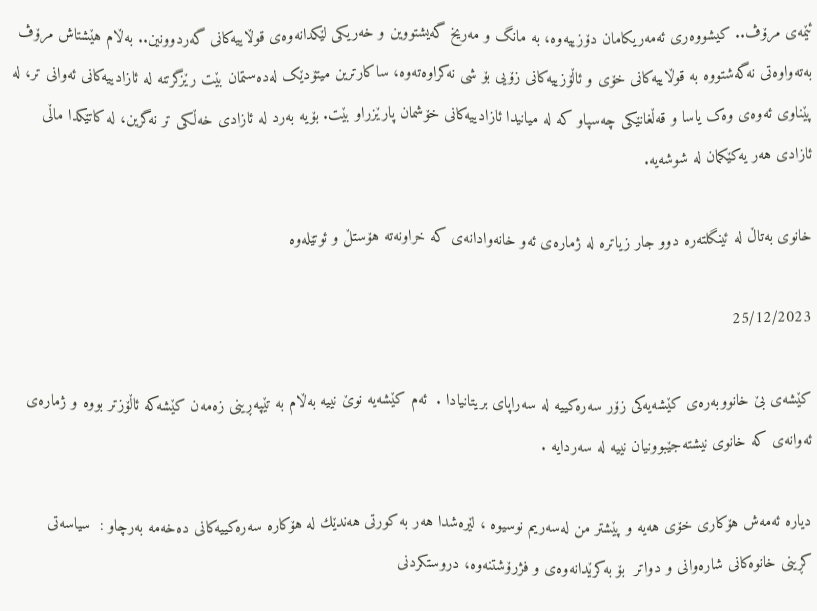ئێمەی مرۆڤ.. کیشووەری ئەمەریکامان دۆزییەوە، بە مانگ و مەریخ گەیشتووین و خەریکی لێکدانەوەی قوڵاییەکانی گەردوونین.. بەڵام هێشتاش مرۆڤ بەتەواوەتی نەگەشتووە بە قوڵاییەکانی خۆی و ئاڵۆزییەکانی زۆیی بۆ شی نەکراوەتەوە، ساکارترین میتۆدێک لەدەستمان بێت رێزگرتنە لە ئازادییەکانی ئەوانی تر، لە پێناوی ئەوەی وەک یاسا و قەڵغانێکی چەسپاو کە لە میانیدا ئازادییەکانی خۆشمان پارێزراو بێت. بۆیە بەرد لە ئازادی خەڵکی تر نەگرین، لە کاتێکدا ماڵی ئازادی هەر یەکێکمان لە شوشەیە.

خانوی بەتاڵ لە ئینگلتەرە دوو جار زیاترە لە ژمارەی ئەو خانەوادانەی کە خراونەتە هۆستڵ و ئوتێلەوە

25/12/2023

کێشەی بێ خانووبەرەی کێشەیەکی زۆر سەرەکییە لە سەراپای بریتانیادا .  ئەم کێشەیە نوێ نییە بەڵام بە تێپەڕینی زەمەن کێشەکە ئاڵۆزتر بووە و ژمارەی ئەوانەی کە خانوی نیشتەجێبوونیان نییە لە سەردایە .

دیارە ئەمەش هۆکاری خۆی هەیە و پێشتر من لەسەریم نوسیوە ، لێرەشدا هەر بە کورتی هەندێك لە هۆکارە سەرەکییەکانی دەخەمە بەرچاو :  سیاسەتی کڕینی خانوەکانی شارەوانی و دواتر  بۆ بەکرێدانەوەی و فژرۆشتنەوە، دروستکردنی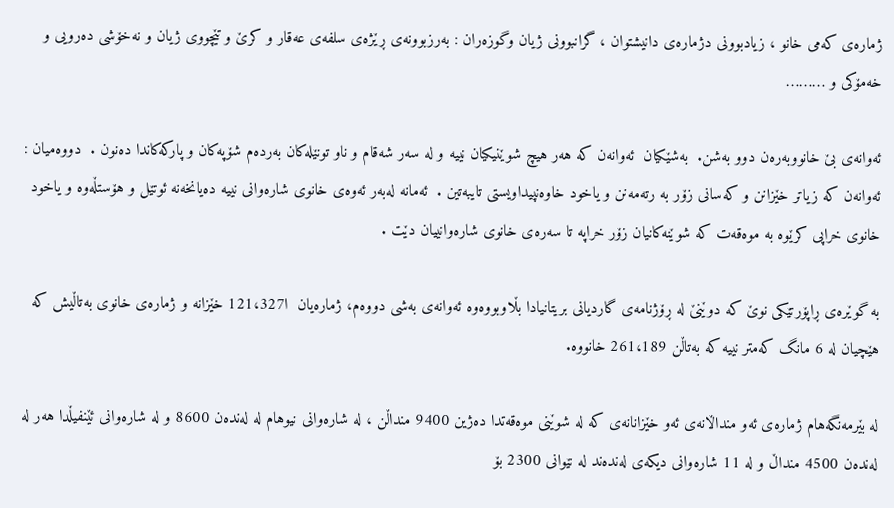ژمارەی کەمی خانو ، زیادبوونی دژمارەی دانیشتوان ، گرانبوونی ژیان وگوزەران : بەرزبوونەی ڕێژەی سلفەی عەقار و کرێ و تێچووی ژیان و نەخۆشی دەرویی و خەمۆکی و ………

ئەوانەی بێ خانووبەرەن دوو بەشن.  بەشێکیان  ئەوانەن کە هەر هیچ شوێنیکیان نییە و لە سەر شەقام و ناو تونێلەکان بەردەم شۆپەکان و پارکەکاندا دەنون .  دووەمیان : ئەوانەن کە زیاتر خێزانن و کەسانی زۆر بە رتەمەنن و یاخود خاوەنپیداویستی تایبەتین .  ئەمانە لەبەر ئەوەی خانوی شارەوانی نییە دەیانخەنە ئوتێل و هۆستڵەوە و یاخود خانوی خراپی کرێوە بە موەقەت کە شوێنەکانیان زۆر خراپە تا سەرەی خانوی شارەوانییان دێت .

بە گوێرەی ڕاپۆرتێکی نوێ کە دوێنێ لە ڕۆژنامەی گاردیانی بریتانیادا بڵاوبووەوە ئەوانەی بەشی دووەم، ژمارەیان  ا121،327 خێزانە و ژمارەی خانوی بەتاڵیش کە هێچیان لە 6 مانگ کەمتر نییە کە بەتاڵن 261،189 خانووە.

لە بێرمەنگەهام ژمارەی ئەو منداڵانەی ئەو خێزانانەی کە لە شوێنی موەقەتدا دەژین 9400 منداڵن ، لە شارەوانی نیوهام لە لەندەن 8600 و لە شارەوانی ئێنفیڵدا هەر لە لەندەن 4500 منداڵ و لە 11 شارەوانی دیکەی لەندەند لە نێوانی 2300 بۆ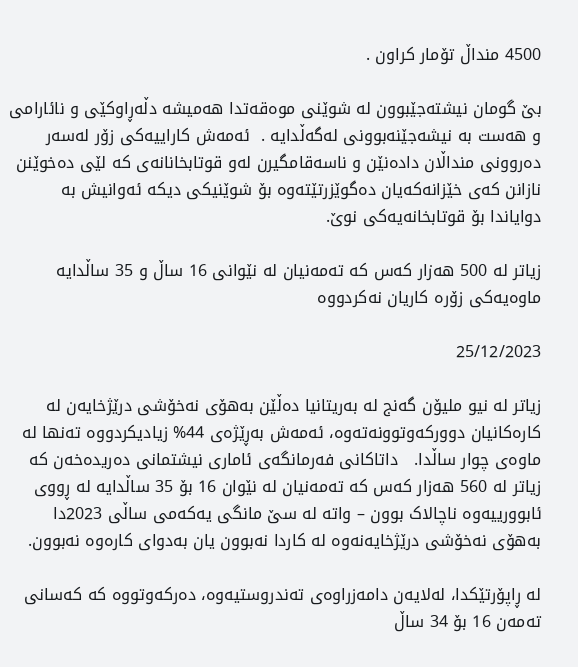4500 منداڵ تۆمار کراون .

بێ گومان نیشتەجێبوون لە شوێنی موەقەتدا هەمیشە دڵەڕاوکێی و نائارامی و هەست بە نیشەجێنەبوونی لەگەڵدایە .  ئەمەش کاراییەکی زۆر لەسەر دەروونی منداڵان دادەنێن و ناسەقامگیرن لەو قوتابخانانەی کە لێی دەخوێنن نازانن کەی خێزانەکەیان دەگوێزرتێتەوە بۆ شوێنیکی دیکە ئەوانیش بە دوایاندا بۆ قوتابخانەیەکی نوێ.

زیاتر لە 500 هەزار کەس کە تەمەنیان لە نێوانی 16 ساڵ و 35 ساڵدایە ماوەیەکی زۆرە کاریان نەکردووە

25/12/2023

زیاتر لە نیو ملیۆن گەنج لە بەریتانیا دەڵێن بەهۆی نەخۆشی درێژخایەن لە کارەکانیان دوورکەوتوونەتەوە، ئەمەش بەڕێژەی 44% زیادیکردووە تەنها لە ماوەی چوار ساڵدا.   داتاکانی فەرمانگەی ئاماری نیشتمانی دەریدەخەن کە زیاتر لە 560 هەزار کەس کە تەمەنیان لە نێوان 16 بۆ 35 ساڵدایە لە ڕووی ئابوورییەوە ناچالاک بوون – واتە لە سێ مانگی یەکەمی ساڵی 2023دا بەهۆی نەخۆشی درێژخایەنەوە لە کاردا نەبوون یان بەدوای کارەوە نەبوون.

لە ڕاپۆرتێکدا، لەلایەن دامەزراوەی تەندروستیەوە، دەرکەوتووە کە کەسانی تەمەن 16 بۆ 34 ساڵ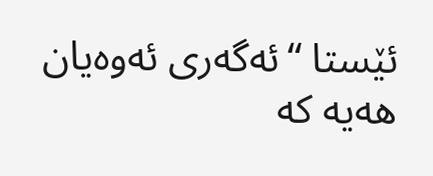ئێستا “ئەگەری ئەوەیان هەیە کە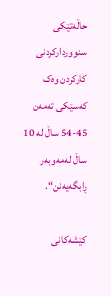حاڵەتێکی سنووردارکردنی کارکردن وەک کەسێکی تەمەن 45-54 ساڵ لە 10 ساڵ لەمەوبەر ڕابگەیەنن“.

کێشەکانی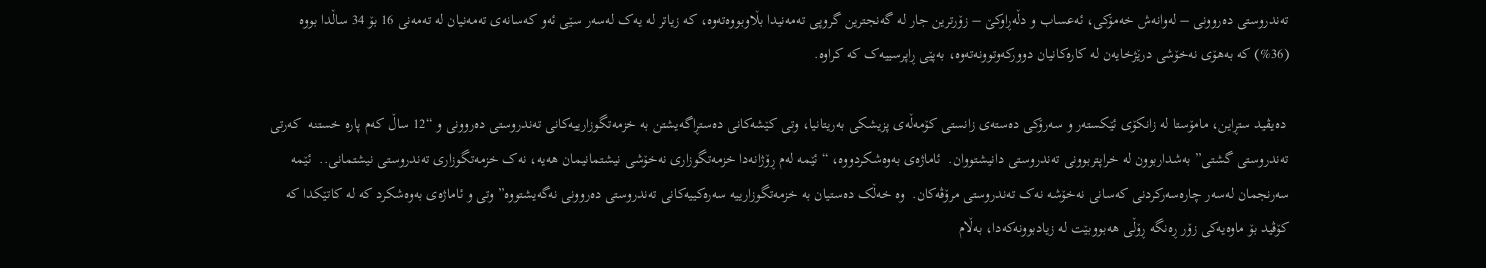تەندروستی دەروونی – لەوانەش خەمۆکی، ئەعساب و دڵەڕاوکێ – زۆرترین جار لە گەنجترین گروپی تەمەنیدا بڵاوبووەتەوە، کە زیاتر لە یەک لەسەر سێی ئەو کەسانەی تەمەنیان لە تەمەنی 16 بۆ 34 ساڵدا بووە (36%) کە بەهۆی نەخۆشی درێژخایەن لە کارەکانیان دوورکەوتوونەتەوە، بەپێی ڕاپرسییەک کە کراوە.

 دەیڤید ستڕاین، مامۆستا لە زانکۆی ئێکستەر و سەرۆکی دەستەی زانستی کۆمەڵەی پزیشکی بەریتانیا، وتی کێشەکانی دەستڕاگەیشتن بە خزمەتگوزارییەکانی تەندروستی دەروونی و “12 ساڵ کەم پارە خستنە  کەرتی تەندروستی گشتی” بەشداربوون لە خراپتربوونی تەندروستی دانیشتووان.  ئاماژەی بەوەشکردووە، “ئێمە لەم ڕۆژانەدا خزمەتگوزاری نەخۆشی نیشتمانیمان هەیە، نەک خزمەتگوزاری تەندروستی نیشتمانی..  ئێمە سەرنجمان لەسەر چارەسەرکردنی کەسانی نەخۆشە نەک تەندروستی مرۆڤەکان.  وە خەڵک دەستیان بە خزمەتگوزارییە سەرەکییەکانی تەندروستی دەروونی نەگەیشتووە” وتی و ئاماژەی بەوەشکرد کە لە کاتێکدا کە کۆڤید بۆ ماوەیەکی زۆر ڕەنگە ڕۆڵی هەبووبێت لە زیادبوونەکەدا، بەڵام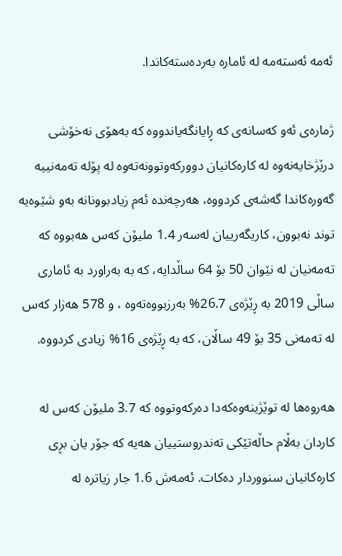ئەمە ئەستەمە لە ئامارە بەردەستەکاندا.

ژمارەی ئەو کەسانەی کە ڕایانگەیاندووە کە بەهۆی نەخۆشی درێژخایەنەوە لە کارەکانیان دوورکەوتوونەتەوە لە پۆلە تەمەنییە گەورەکاندا گەشەی کردووە، هەرچەندە ئەم زیادبوونانە بەو شێوەیە توند نەبوون، کاریگەرییان لەسەر 1.4 ملیۆن کەس هەبووە کە تەمەنیان لە نێوان 50 بۆ 64 ساڵدایە، کە بە بەراورد بە ئاماری ساڵی 2019 بە ڕێژەی 26.7% بەرزبووەتەوە ، و 578 هەزار کەس لە تەمەنی 35 بۆ 49 ساڵان، کە بە ڕێژەی 16% زیادی کردووە.

هەروەها لە توێژینەوەکەدا دەرکەوتووە کە 3.7 ملیۆن کەس لە کاردان بەڵام حاڵەتێکی تەندروستییان هەیە کە جۆر یان بڕی کارەکانیان سنووردار دەکات. ئەمەش 1.6 جار زیاترە لە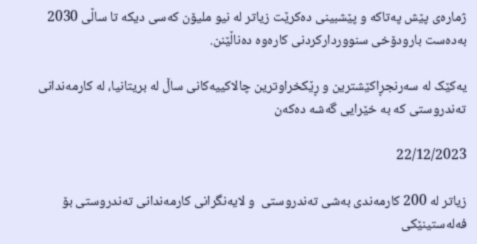ژمارەی پێش پەتاکە و پێشبینی دەکرێت زیاتر لە نیو ملیۆن کەسی دیکە تا ساڵی 2030 بەدەست بارودۆخی سنووردارکردنی کارەوە دەناڵێنن.

یەکێک لە سەرنجڕاکێشترین و ڕێکخراوترین چالاکییەکانی ساڵ لە بریتانیا، لە کارمەندانی تەندروستی کە بە خێرایی گەشە دەکەن

22/12/2023

زیاتر لە 200 کارمەندی بەشی تەندروستی  و لایەنگرانی کارمەندانی تەندروستی بۆ فەلەستینێکی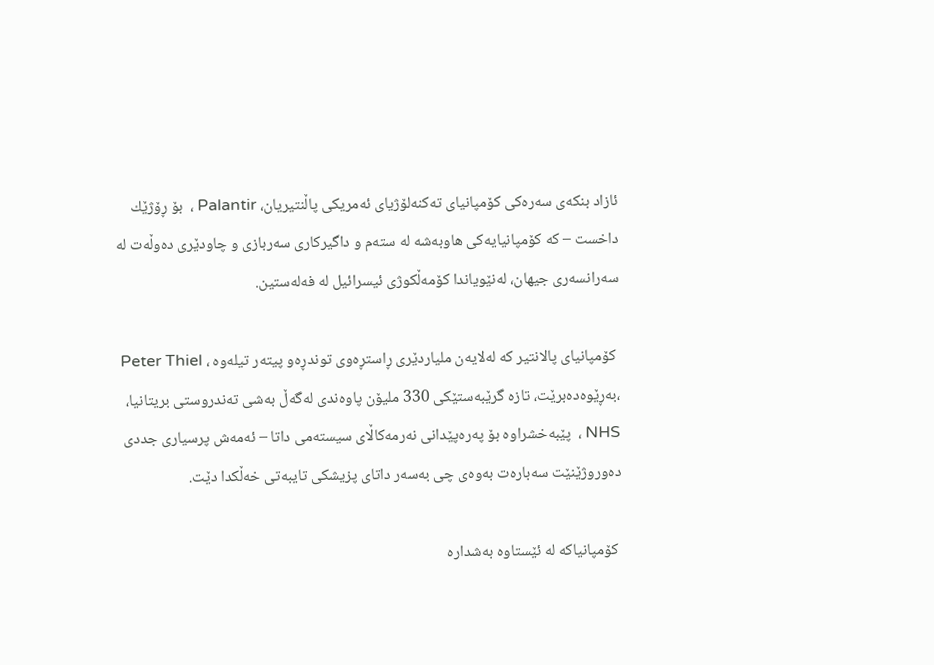ئازاد بنکەی سەرەکی کۆمپانیای تەکنەلۆژیای ئەمریکی پاڵنتیریان، Palantir ،  بۆ ڕۆژێك داخست – کە کۆمپانیایەکی هاوبەشە لە ستەم و داگیرکاری سەربازی و چاودێری دەوڵەت لە سەرانسەری جیهان، لەنێویاندا کۆمەڵکوژی ئیسرائیل لە فەلەستین.

 کۆمپانیای پالانتیر کە لەلایەن ملیاردێری ڕاستڕەوی توندڕەو پیتەر تیلەوە ، Peter Thiel ،بەڕێوەدەبرێت، تازە گرێبەستێکی 330 ملیۆن پاوەندی لەگەڵ بەشی تەندروستی بریتانیا، NHS ،  پێبەخشراوە بۆ پەرەپێدانی نەرمەکاڵای سیستەمی داتا – ئەمەش پرسیاری جددی دەوروژێنێت سەبارەت بەوەی چی بەسەر داتای پزیشکی تایبەتی خەڵکدا دێت.

 کۆمپانیاکە لە ئێستاوە بەشدارە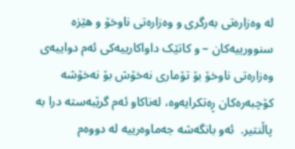لە وەزارەتی بەرگری و وەزارەتی ناوخۆ و هێزە سنوورییەکان – و کاتێک داواکارییەکی ئەم دواییەی وەزارەتی ناوخۆ بۆ تۆماری نەخۆش بۆ نەخۆشە کۆچبەرەکان ڕەتکرایەوە، لەناکاو ئەم گرێبەستە درا بە پاڵنتیر.  ئەو بانگەشە جەماوەرییە لە دووەم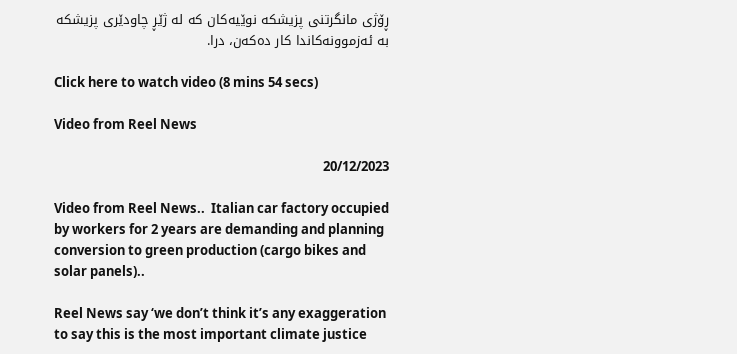ڕۆژی مانگرتنی پزیشکە نوێیەکان کە لە ژێڕ چاودێری پزیشکە بە ئەزموونەکاندا کار دەکەن، درا.

Click here to watch video (8 mins 54 secs)

Video from Reel News

20/12/2023

Video from Reel News..  Italian car factory occupied by workers for 2 years are demanding and planning conversion to green production (cargo bikes and solar panels)..

Reel News say ‘we don’t think it’s any exaggeration to say this is the most important climate justice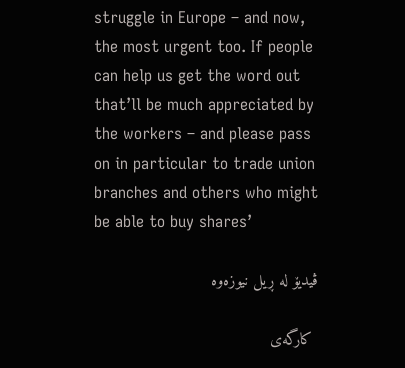struggle in Europe – and now, the most urgent too. If people can help us get the word out that’ll be much appreciated by the workers – and please pass on in particular to trade union branches and others who might be able to buy shares’

ڤیدیۆ لە ڕیل نیوزەوە

 کارگەی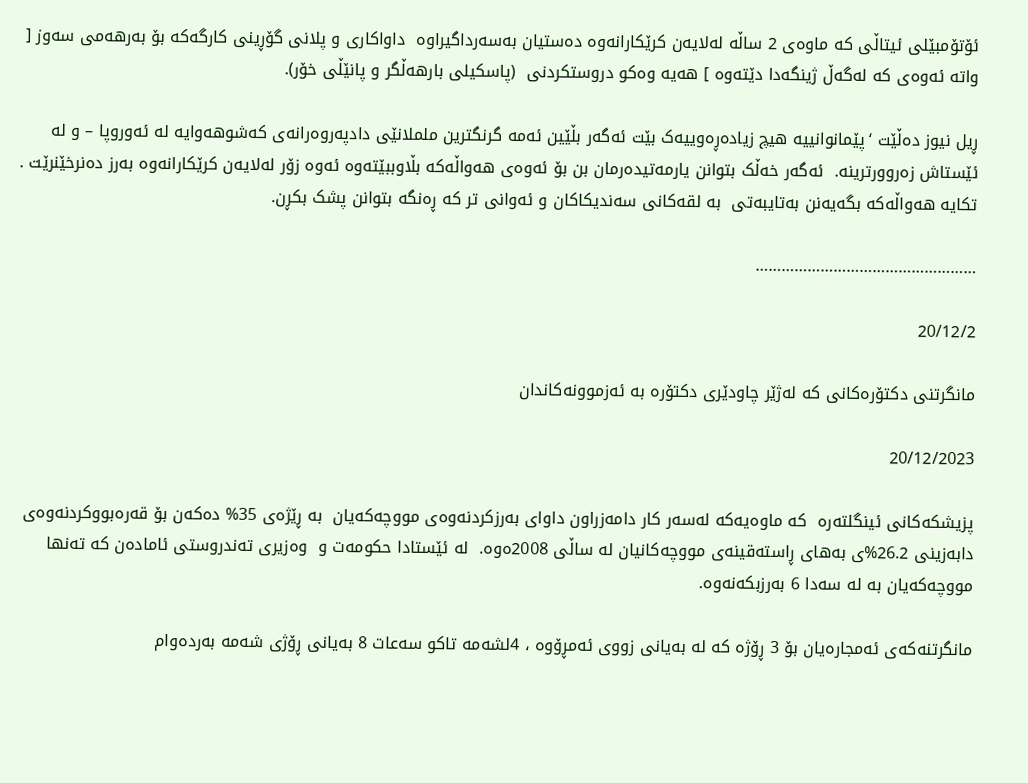ئۆتۆمبێلی ئیتاڵی کە ماوەی 2 ساڵە لەلایەن کرێکارانەوە دەستیان بەسەرداگیراوە  داواکاری و پلانی گۆڕینی کارگەکە بۆ بەرهەمی سەوز [ واتە ئەوەی کە لەگەڵ ژینگەدا دێتەوە ] هەیە وەکو دروستکردنی  (پاسکیلی بارهەڵگر و پانێڵی خۆر).

ڕیل نیوز دەڵێت ‘پێمانوانییە هیچ زیادەڕەوییەک بێت ئەگەر بڵێین ئەمە گرنگترین ململانێی دادپەروەرانەی کەشوهەوایە لە ئەوروپا – و لە ئێستاش زەروورترینە.  ئەگەر خەڵک بتوانن یارمەتیدەرمان بن بۆ ئەوەی هەواڵەکە بڵاوببێتەوە ئەوە زۆر لەلایەن کرێکارانەوە بەرز دەنرخێنرێت .  تکایە هەواڵەکە بگەیەنن بەتایبەتی  بە لقەکانی سەندیکاکان و ئەوانی تر کە ڕەنگە بتوانن پشک بکڕن.

……………………………………………

20/12/2

مانگرتنی دکتۆرەکانی کە لەژێر چاودێری دکتۆرە بە ئەزموونەکاندان

20/12/2023

پزیشکەکانی ئینگلتەرە  کە ماوەیەکە لەسەر کار دامەزراون داوای بەرزکردنەوەی مووچەکەیان  بە ڕێژەی 35% دەکەن بۆ قەرەبووکردنەوەی دابەزینی 26.2%ی بەهای ڕاستەقینەی مووچەکانیان لە ساڵی 2008ەوە.  لە ئێستادا حکومەت و  وەزیری تەندروستی ئامادەن کە تەنها مووچەکەیان بە لە سەدا 6 بەرزبکەنەوە.

مانگرتنەکەی ئەمجارەیان بۆ 3 ڕۆژە کە لە بەیانی زووی ئەمڕۆوە ، 4لشەمە تاکو سەعات 8 بەیانی ڕۆژی شەمە بەردەوام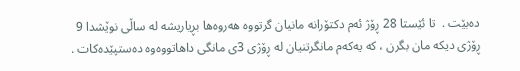دەبێت .  تا ئێستا 28 ڕۆژ ئەم دکتۆرانە مانیان گرتووە هەروەها بڕیاریشە لە ساڵی نوێشدا 9 ڕۆژی دیکە مان بگرن ، کە یەکەم مانگرتنیان لە ڕۆژی 3ی مانگی داهاتووەوە دەستپێدەکات .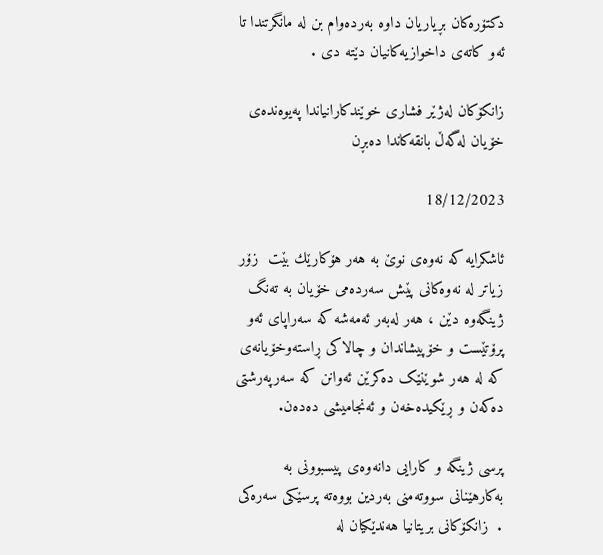دکتۆرەکان بڕیاریان داوە بەردەوام بن لە مانگرتندا تا ئەو کاتەی داخوازیەکانیان دێتە دی .

زانکۆکان لەژێر فشاری خوێندکارانیاندا پەیوەندەی خۆیان لەگەڵ بانقەکاندا دەبڕن

18/12/2023

ئاشکرایە کە نەوەی نوێ بە هەر هۆکارێك بێت  زۆر زیاتر لە نەوەکانی پێش سەردەمی خۆیان بە تەنگ ژینگەوە دێن ، هەر لەبەر ئەمەشە کە سەراپای ئەو پرۆتێست و خۆپیشاندان و چالاکی ڕاستەوخۆیانەی کە لە هەر شوێنێک دەکرێن ئەوانن کە سەرپەرشتی دەکەن و ڕێکیدەخەن و ئەنجامیشی دەدەن.

پرسی ژینگە و کارایی دانەوەی پیسبوونی بە بەکارهێنانی سووتەمنی بەردین بووەتە پرسێکی سەرەکی .  زانکۆکانی بریتانیا هەندێکیان لە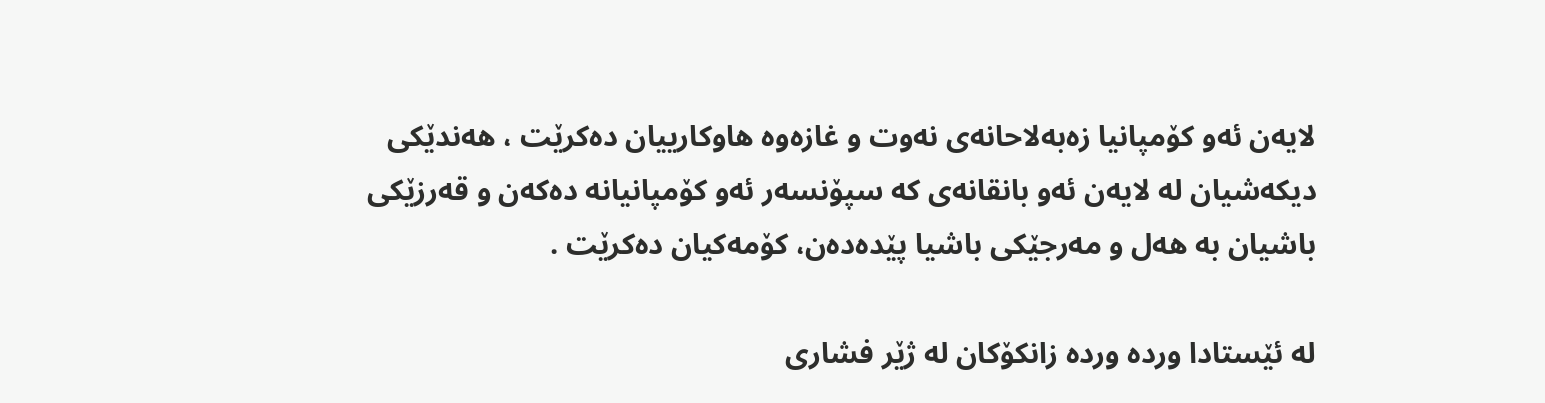لایەن ئەو کۆمپانیا زەبەلاحانەی نەوت و غازەوە هاوکارییان دەکرێت ، هەندێکی دیکەشیان لە لایەن ئەو بانقانەی کە سپۆنسەر ئەو کۆمپانیانە دەکەن و قەرزێکی باشیان بە هەل و مەرجێکی باشیا پێدەدەن، کۆمەکیان دەکرێت .

لە ئێستادا وردە وردە زانکۆکان لە ژێر فشاری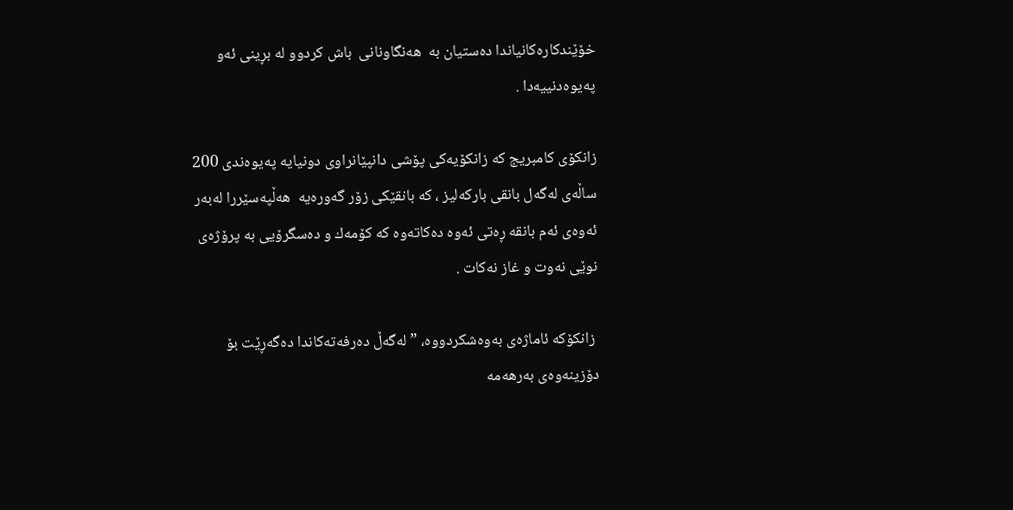خۆێندکارەکانیاندا دەستیان بە  هەنگاونانی  باش کردوو لە بڕینی ئەو پەیوەدنییەدا .

زانکۆی کامبریج کە زانکۆیەکی پۆشی دانپێانراوی دونیایە پەیوەندی 200 ساڵەی لەگەل بانقی بارکەلیز ، کە بانقێکی زۆر گەورەیە  هەڵپەسێررا لەبەر ئەوەی ئەم بانقە ڕەتی ئەوە دەکاتەوە کە کۆمەك و دەسگرۆیی بە پرۆژەی نوێی نەوت و غاز نەکات .

 زانکۆکە ئاماژەی بەوەشکردووە، ” لەگەڵ دەرفەتەکاندا دەگەڕێت بۆ دۆزینەوەی بەرهەمە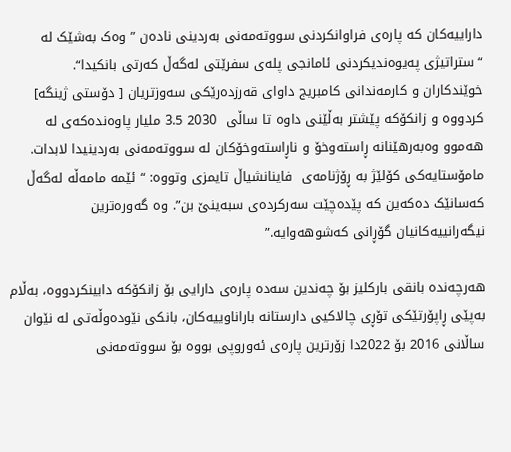داراییەکان کە پارەی فراوانکردنی سووتەمەنی بەردینی نادەن ” وەک بەشێک لە “ستراتیژی پەیوەندیکردنی ئامانجی پلەی سفرێتی لەگەڵ کەرتی بانکیدا“.   خوێندکاران و کارمەندانی کامبریج داوای قەرزدەرێکی سەوزتریان [ دۆستی ژینگە] کردووە و زانکۆکە پێشتر بەڵێنی داوە تا ساڵی  2030 3.5 ملیار پاوەندەکەی لە هەموو وەبەرهێنانە ڕاستەوخۆ و ناڕاستەوخۆکان لە سووتەمەنی بەردینیدا لابدات.   مامۆستایەکی کۆلێژ بە ڕۆژنامەی  فاینانشیاڵ تایمزی وتووە: “ ئێمە مامەڵە لەگەڵ کەسانێک دەکەین کە پێدەچێت سەرکردەی سبەینێ بن”. وە گەورەترین نیگەرانییەکانیان گۆڕانی کەشوهەوایە.”

هەرچەندە بانقی بارکلیز بۆ چەندین سەدە پارەی دارایی بۆ زانکۆکە دابینکردووە، بەڵام بەپێی ڕاپۆرتێکی تۆڕی چالاکیی دارستانە باراناوییەکان، بانکی نێودەوڵەتی لە نێوان ساڵانی 2016 بۆ 2022دا زۆرترین پارەی ئەوروپی بووە بۆ سووتەمەنی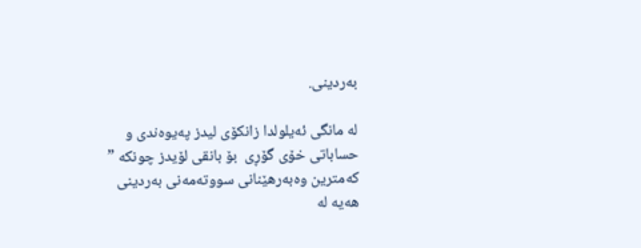بەردینی.

لە مانگی ئەیلولدا زانکۆی لیدز پەیوەندی و حساباتی خۆی گۆڕی  بۆ بانقی لۆیدز چونکە ” کەمترین وەبەرهێنانی سووتەمەنی بەردینی هەیە لە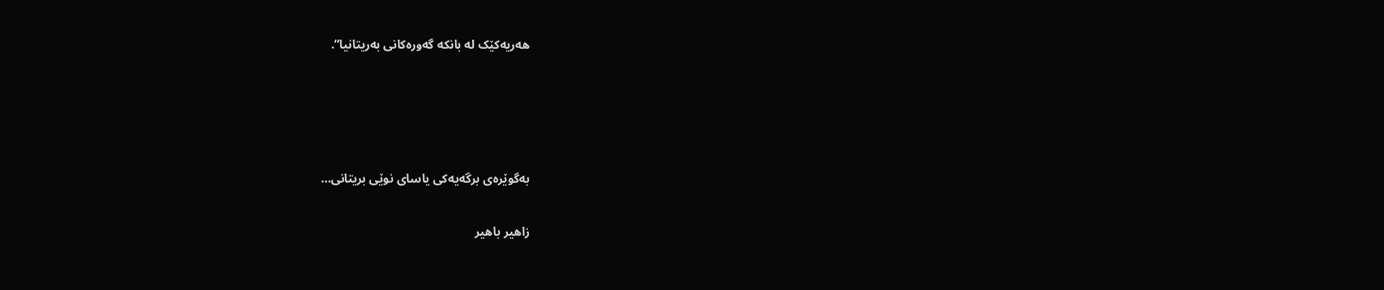هەریەکێک لە بانکە گەورەکانی بەریتانیا“.




بەگوێرەی برگەیەکی یاسای نوێی بریتانی…

زاهیر باهیر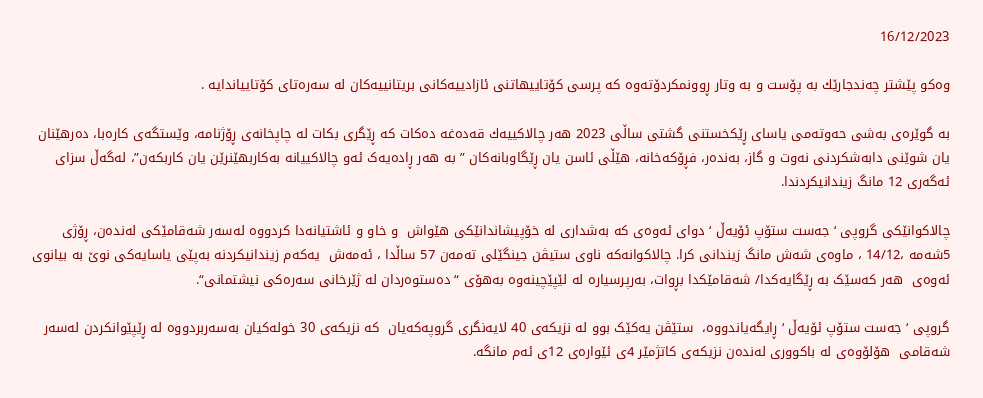16/12/2023

وەکو پێشتر چەندجارێك بە پۆست و بە وتار ڕوونمکردۆتەوە کە پرسی کۆتاییهاتنی ئازادییەکانی بریتانییەکان لە سەرەتای کۆتاییاندایە .

بە گوێرەی بەشی حەوتەمی یاسای ڕێکخستنی گشتی ساڵی 2023 هەر چالاکییەك قەدەغە دەکات کە ڕێگری بکات لە چاپخانەی ڕۆژنامە، وێستگەی کارەبا، دەرهێنان یان شوێنی دابەشکردنی نەوت و گاز، بەندەر، فڕۆکەخانە، هێڵی ئاسن یان ڕێگاوبانەکان ” بە هەر ڕادەیەک ئەو چالاکییانە بەکاربهێنرێن یان کاربکەن”، لەگەڵ سزای ئەگەری 12 مانگ زیندانیکردندا.

چالاکوانێکی گروپی ‘ جەست ستۆپ ئۆیەڵ ‘ دوای ئەوەی کە بەشداری لە خۆپیشاندانێکی هێواش  و خاو و ئاشتیانەدا کردووە لەسەر شەقامێکی لەندەن، ڕۆژی 5شەمە ،14/12 ، ماوەی شەش مانگ زیندانی کرا. چالاکوانەکە ناوی ستیڤن جینگێلی تەمەن 57 ساڵدا ، ئەمەش  یەکەم زیندانیکردنە بەپێی یاسایەکی نوێ بە بیانوی ئەوەی  هەر کەسێک بە ڕێگایەکدا/ شەقامێکدا بڕوات، بەرپرسیارە لە لێپێچینەوە بەهۆی “دەستوەردان لە ژێرخانی سەرەکی نیشتمانی“.

گروپی ‘ جەست ستۆپ ئۆیەڵ ‘ ڕایگەیاندووە،  ستێڤن یەکێک بوو لە نزیکەی 40 لایەنگری گروپەکەیان  کە نزیکەی 30 خولەکیان بەسەربردووە لە ڕێپێوانکردن لەسەر شەقامی  هۆلۆوەی لە باکووری لەندەن نزیکەی کاتژمێر 4ی ئێوارەی 12ی ئەم مانگە.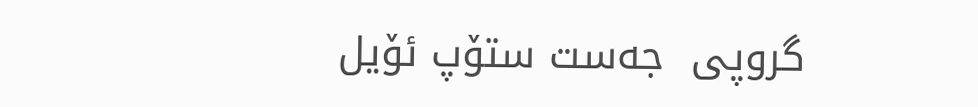گروپی  جەست ستۆپ ئۆیل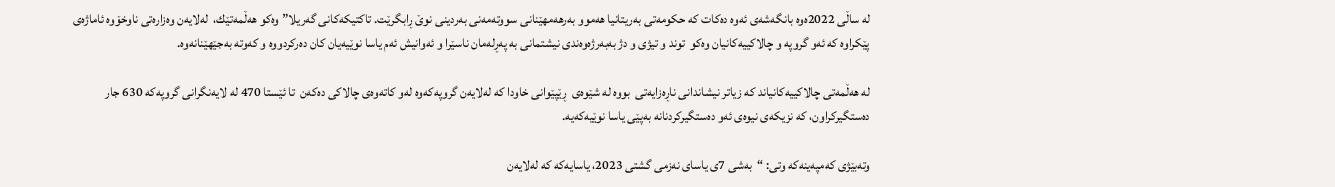لە ساڵی 2022ەوە بانگەشەی ئەوە دەکات کە حکومەتی بەریتانیا هەموو بەرهەمهێنانی سووتەمەنی بەردینی نوێ ڕابگرێت. تاکتیکەکانی گەریلا” وەکو هەڵمەتێك،  لەلایەن وەزارەتی ناوخۆوە ئاماژەی پێکراوە کە ئەو گروپە و چالاکییەکانیان وەکو  توند و تیژی و دژ بەبەرژەوەندی نیشتمانی بە پەڕلەمان ناسێرا و ئەوانیش ئەم یاسا نوێیەیان کان دەرکردووە و کەوتە بەجێهێنانەوە.

لە هەڵمەتی چالاکییەکانیاند کە زیاتر نیشاندانی ناڕەزایەتی  بووە لە شێوەی  ڕێپێوانی خاودا کە لەلایەن گروپەکەوە لەو کاتەوەی چالاکی دەکەن  تا ئێستا 470 لە لایەنگرانی گروپەکە 630 جار دەستگیرکراون، کە نزیکەی نیوەی ئەو دەستگیرکردنانە بەپێی یاسا نوێیەکەیە.

وتەبێژی کەمپەینەکە وتی: “بەشی 7ی یاسای نەزمی گشتی 2023، یاسایەکە کە لەلایەن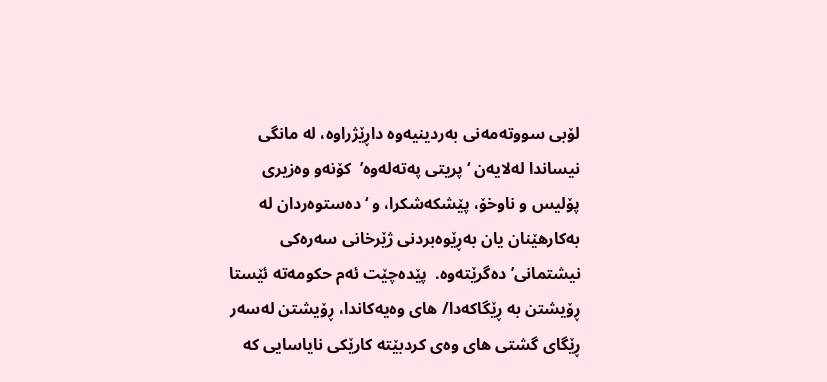لۆبی سووتەمەنی بەردینیەوە داڕێژراوە، لە مانگی نیساندا لەلایەن ‘ پریتی پەتەلەوە’  کۆنەو وەزیری پۆلیس و ناوخۆ، پێشکەشکرا، و ‘دەستوەردان لە بەکارهێنان یان بەڕێوەبردنی ژێرخانی سەرەکی نیشتمانی’ دەگرێتەوە.  پێدەچێت ئەم حکومەتە ئێستا ڕۆیشتن بە ڕێگاکەدا/ های وەیەکاندا، ڕۆیشتن لەسەر ڕێگای گشتی های وەی کردبێتە کارێکی نایاسایی کە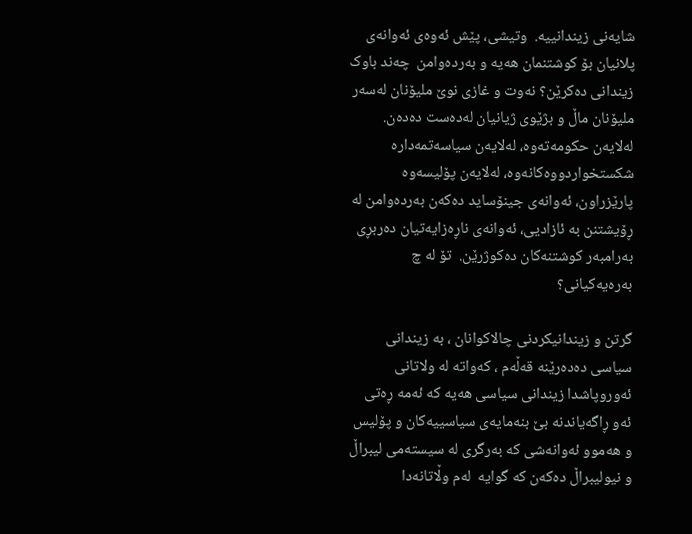شایەنی زیندانییە.  وتیشی، پێش ئەوەی ئەوانەی پلانیان بۆ کوشتنمان هەیە و بەردەوامن  چەند باوک زیندانی دەکرێن؟ نەوت و غازی نوێ ملیۆنان لەسەر ملیۆنان ماڵ و بژێوی ژیانیان لەدەست دەدەن.  لەلایەن حکومەتەوە، لەلایەن سیاسەتمەدارە شکستخواردووەکانەوە، لەلایەن پۆلیسەوە پارێزراون، ئەوانەی جینۆساید دەکەن بەردەوامن لە ڕۆیشتنن بە ئازادیی، ئەوانەی ناڕەزایەتیان دەربڕی بەرامبەر کوشتنەکان دەکوژرێن.  تۆ لە چ بەرەیەکیانی؟

گرتن و زیندانیکردنی چالاکوانان ، بە زیندانی سیاسی دەدەرێنە قەڵەم ، کەواتە لە ولاتانی ئەوروپاشدا زیندانی سیاسی هەیە کە ئەمە ڕەتی ئەو ڕاگەیاندنە بێ بنەمایەی سیاسییەکان و پۆلیس و هەموو ئەوانەشی کە بەرگری لە سیستەمی لیبراڵ و نیولیبراڵ دەکەن کە گوایە  لەم وڵاتانەدا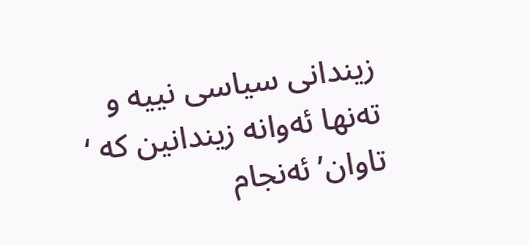زیندانی سیاسی نییە و تەنها ئەوانە زیندانین کە ‘ تاوان’ ئەنجام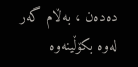دەدەن ، بەڵام گەر لەوە بکۆڵینەوە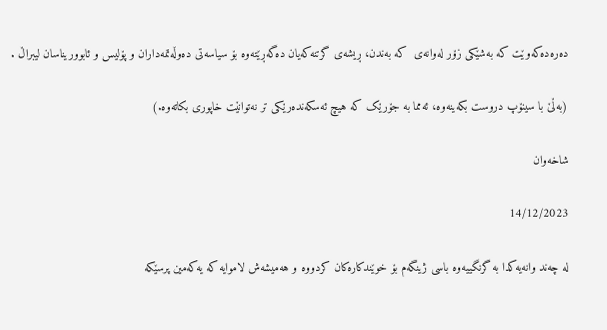دەرەدەکەوێت کە بەشێکی زۆر لەوانەی  کە بەندن، ڕیشەی گرتنەکەیان دەگەڕێتەوە بۆ سیاسەتی دەوڵەتمەداران و پۆلیس و ئابووریناسان لیبراڵ .

(بەڵێ با سینۆپ دروست بکەینەوە، ئەمما بە جۆرێک کە هیچ ئەسکەندەرێکی تر نەتوانێت خاپوری بکاتەوە.)

شاخەوان

14/12/2023

لە چەند وانەیەکدا بە گرنگییەوە باسی ژینگەم بۆ خوێندکارەکان کردووە و هەمیشەش لاموایە کە یەکەمین پرسێکە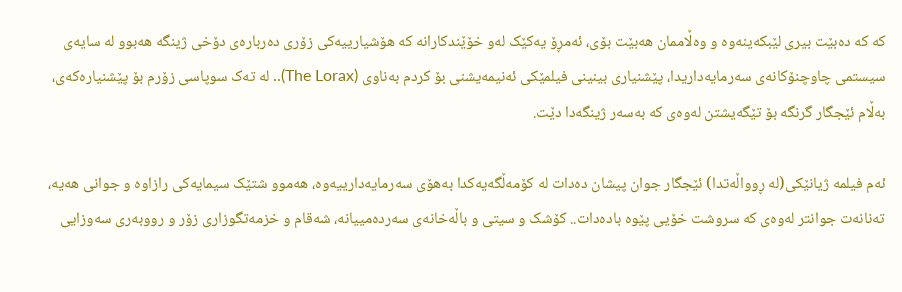کە کە دەبێت بیری لێبکەینەوە و وەڵاممان هەبێت بۆی، ئەمڕۆ یەکێک لەو خۆێندکارانە کە هۆشیارییەکی زۆری دەربارەی دۆخی ژینگە هەبوو لە سایەی سیستمی چاوچنۆکانەی سەرمایەداریدا، پێشنیاری بینینی فیلمێکی ئەنیمەیشنی بۆ کردم بەناوی (The Lorax).. لە تەک سوپاسی زۆرم بۆ پێشنیارەکەی، بەڵام ئێجگار گرنگە بۆ تێگەیشتن لەوەی کە بەسەر ژینگەدا دێت.

ئەم فیلمە ژیانێکی(لە ڕوواڵەتدا) ئێجگار جوان پیشان دەدات لە کۆمەڵگەیەکدا بەهۆی سەرمایەدارییەوە، هەموو شتێک سیمایەکی رازاوە و جوانی هەیە، تەنانەت جوانتر لەوەی کە سروشت خۆیی پێوە بادەدات.. کۆشک و سیتی و باڵەخانەی سەردەمییانە، شەقام و خزمەتگوزاری زۆر و رووبەری سەوزایی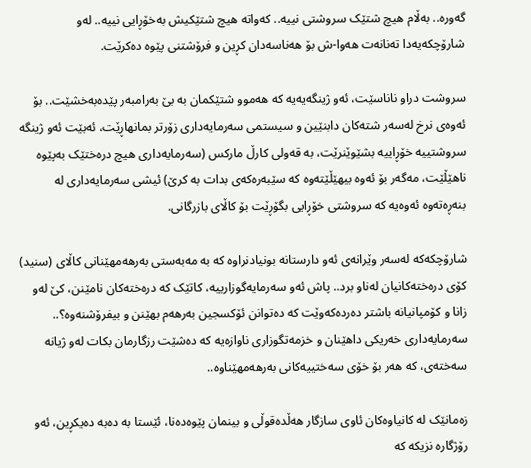گەورە.. بەڵام هیچ شتێک سروشتی نییە.. کەواتە هیچ شتێکیش بەخۆڕایی نییە.. لەو شارۆچکەیەدا تەنانەت هەوا-ش بۆ هەناسەدان کڕین و فرۆشتنی پێوە دەکرێت.

سروشت دراو ناناسێت، ئەو ژینگەیەیە کە هەموو شتێکمان بە بێ بەرامبەر پێدەبەخشێت.. بۆ ئەوەی نرخ لەسەر شتەکان دابنێین و سیستمی سەرمایەداری زۆرتر بمانهاڕێت، ئەبێت ئەو ژینگە سروشتییە خۆڕاییە بشێوێنرێت، بە قەولی کارڵ مارکس (سەرمایەداری هیچ درەختێک بەپێوە ناهێڵێت، مەگەر بۆ ئەوە بیهێڵێتەوە کە سێبەرەکەی بدات بە کرێ) ئیشی سەرمایەداری لە بنەڕەتەوە ئەوەیە کە سروشتی خۆڕایی بگۆڕێت بۆ کاڵای بازرگانی.

شارۆچکەکە لەسەر وێرانەی ئەو دارستانە بونیادنراوە کە بە مەبەستی بەرهەمهێنانی کاڵای (سنید) کۆی درەختەکانیان لەناو برد.. پاش ئەو سەرمایەگوزارییە، کاتێک کە درەختەکان نامێنن، کێ لەو زانا و کۆمپانیانە باشتر دەردەکەوێت کە دەتوانن ئۆکسجین بەرهەم بهێنن و بیفرۆشنەوە؟.. سەرمایەداری خەریکی داهێنان و خزمەتگوزاری ناوازەیە کە دەشێت رزگارمان بکات لەو ژیانە سەختەی، کە هەر بۆ خۆی سەختییەکانی بەرهەمهێناوە..

زەمانێک لە کانیاوەکان ئاوی سازگار هەڵدەقوڵی و بینمان پێوەدەنا، ئێستا بە دەبە دەیکڕین، ئەو رۆژگارە نزیکە کە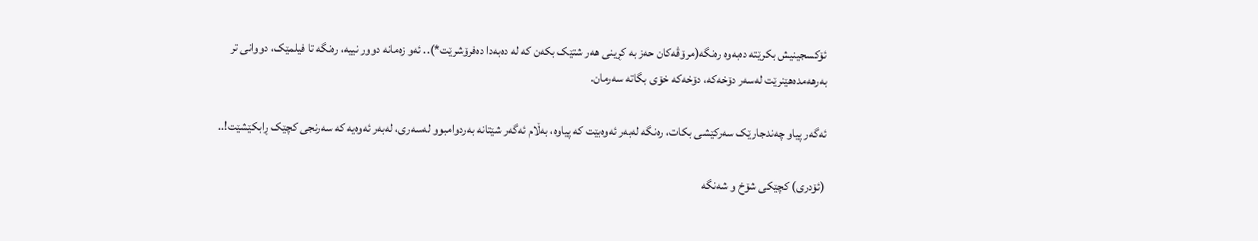ئۆکسجینیش بکرێتە دەبەوە رەنگە(مرۆڤەکان حەز بە کڕینی هەر شتێک بکەن کە لە دەبەدا دەفرۆشرێت*).. ئەو زەمانە دوور نییە، رەنگە تا فیلمێک، دووانی تر بەرهەمدەهێنرێت لەسەر دۆخەکە، دۆخەکە خۆی بگاتە سەرمان.

ئەگەر پیاو چەندجارێک سەرکێشی بکات، رەنگە لەبەر ئەوەبێت کە پیاوە، بەڵام ئەگەر شێتانە بەردوامبوو لەسەری، لەبەر ئەوەیە کە سەرنجی کچێک ڕابکێشێت!..

(ئۆدری) کچێکی شۆخ و شەنگە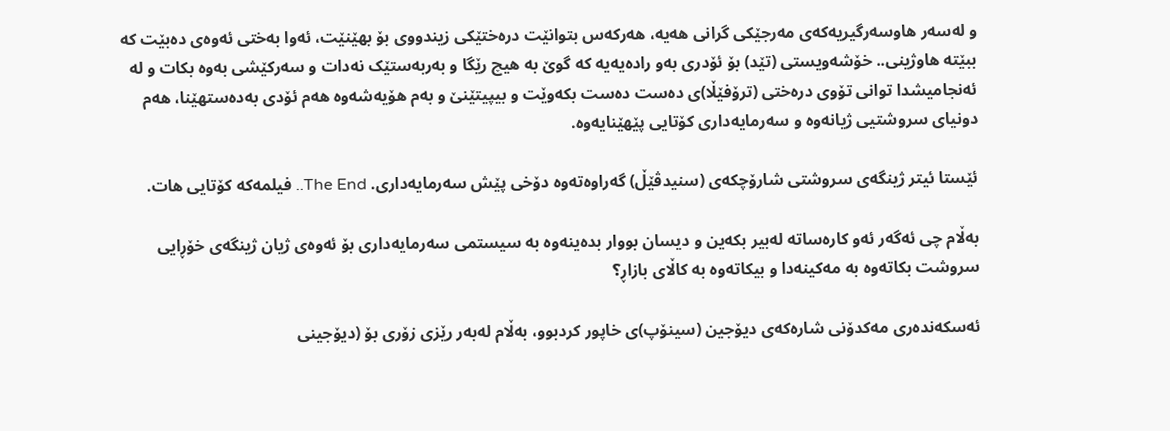و لەسەر هاوسەرگیریەکەی مەرجێکی گرانی هەیە، هەرکەس بتوانێت درەختێکی زیندووی بۆ بهێنێت، ئەوا بەختی ئەوەی دەبێت کە ببێتە هاوژینی.. خۆشەویستی (تێد) بۆ ئۆدری بەو رادەیەیە کە گوێ بە هیچ رێگا و بەربەستێک نەدات و سەرکێشی بەوە بکات و لە ئەنجامیشدا توانی تۆوی درەختی (ترۆفێڵا)ی دەست دەست بکەوێت و بیپیتێنێ و بەم هۆیەشەوە هەم ئۆدی بەدەستهێنا، هەم دونیای سروشتیی ژیانەوە و سەرمایەداری کۆتایی پێهێنایەوە.

ئێستا ئیتر ژینگەی سروشتی شارۆچکەی (سنیدڤێڵ) گەراوەتەوە دۆخی پێش سەرمایەداری. The End.. فیلمەکە کۆتایی هات.

بەڵام چی ئەگەر ئەو کارەساتە لەبیر بکەین و دیسان بووار بدەینەوە بە سیستمی سەرمایەداری بۆ ئەوەی ژیان ژینگەی خۆڕایی سروشت بکاتەوە بە مەکینەدا و بیکاتەوە بە کاڵای بازاڕ؟

ئەسکەندەری مەکدۆنی شارەکەی دیۆجین (سینۆپ)ی خاپور کردبوو، بەڵام لەبەر رێزی زۆری بۆ (دیۆجینی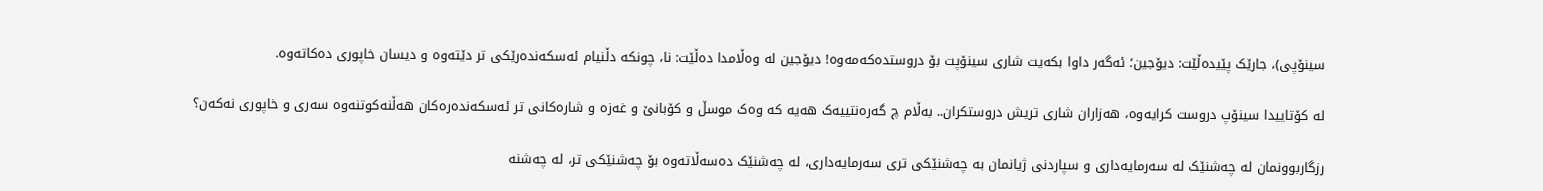سینۆپی)، جارێک پێیدەڵێت: دیۆجین؛ ئەگەر داوا بکەیت شاری سینۆپت بۆ دروستدەکەمەوە! دیۆجین لە وەڵامدا دەڵێت: نا، چونکە دڵنیام ئەسکەندەرێکی تر دێتەوە و دیسان خاپوری دەکاتەوە.

لە کۆتاییدا سینۆپ دروست کرایەوە، هەزاران شاری تریش دروستکران.. بەڵام چ گەرەنتییەک هەیە کە وەک موسڵ و کۆبانێ و غەزە و شارەکانی تر ئەسکەندەرەکان هەڵنەکوتنەوە سەری و خاپوری نەکەن؟

رزگاربوونمان لە چەشنێک لە سەرمایەداری و سپاردنی ژیانمان بە چەشنێکی تری سەرمایەداری، لە چەشنێک دەسەڵاتەوە بۆ چەشنێکی تر، لە چەشنە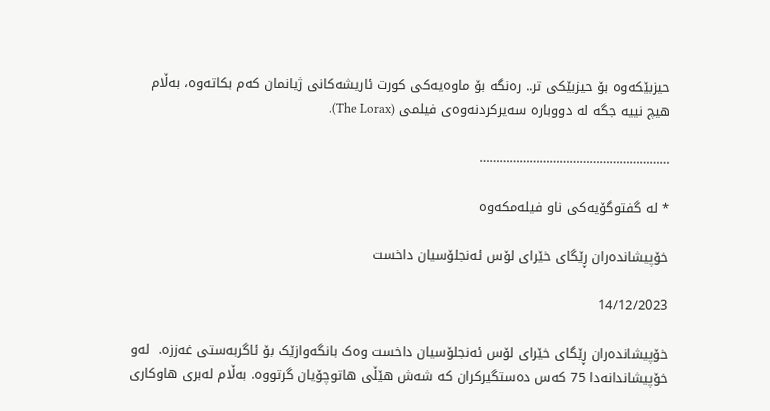حیزبێکەوە بۆ حیزبێکی تر.. رەنگە بۆ ماوەیەکی کورت ئاریشەکانی ژیانمان کەم بکاتەوە، بەڵام هیچ نییە جگە لە دووبارە سەیرکردنەوەی فیلمی (The Lorax).

…………………………………………………

* لە گفتوگۆیەکی ناو فیلەمکەوە

خۆپیشاندەران ڕێگای خێرای لۆس ئەنجلۆسیان داخست

14/12/2023

خۆپیشاندەران ڕێگای خێرای لۆس ئەنجلۆسیان داخست وەک بانگەوازێک بۆ ئاگربەستی غەززە.  لەو خۆپیشاندانەدا 75 کەس دەستگیرکران کە شەش هێڵی هاتوچۆیان گرتووە. بەڵام لەبری هاوکاری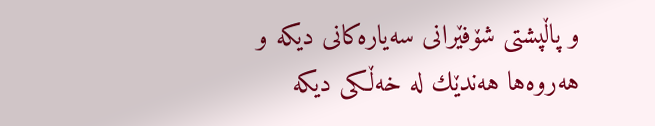و پاڵپشتی شۆفێرانی سەیارەکانی دیکە و هەروەها هەندێك لە خەڵکی دیکە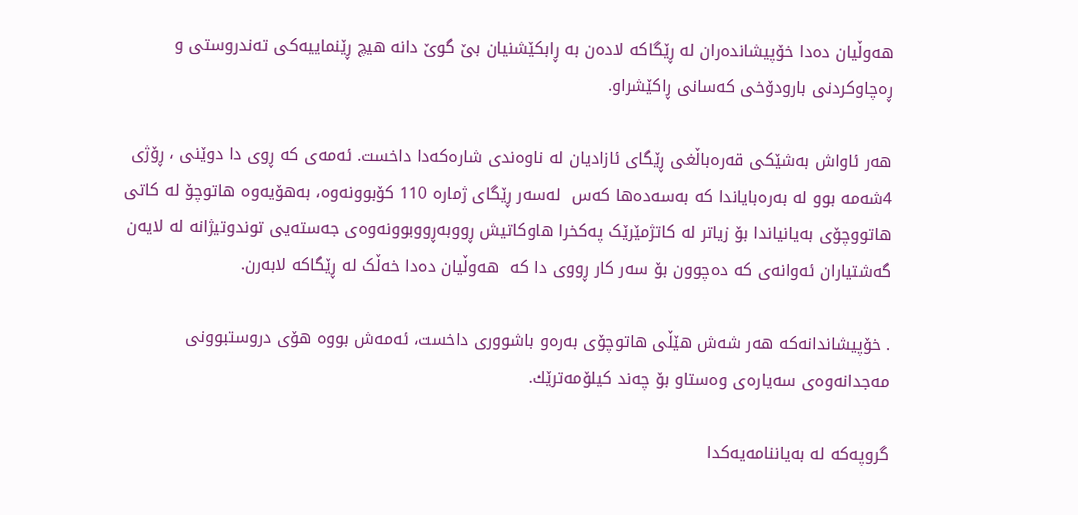هەوڵیان دەدا خۆپیشاندەران لە ڕێگاکە لادەن بە ڕابکێشنیان بێ گوێ دانە هیچ ڕێنماییەکی تەندروستی و ڕەچاوکردنی بارودۆخی کەسانی ڕاکێشراو.

هەر ئاواش بەشێکی قەرەباڵغی ڕێگای ئازادیان لە ناوەندی شارەکەدا داخست. ئەمەی کە ڕوی دا دوێنی ، ڕۆژی 4شەمە بوو لە بەرەبایاندا کە بەسەدەها کەس  لەسەر ڕێگای ژمارە 110 کۆبوونەوە، بەهۆیەوە هاتوچۆ لە کاتی هاتووچۆی بەیانیاندا بۆ زیاتر لە کاتژمێرێک پەكخرا هاوکاتیش ڕووبەڕووبوونەوەی جەستەیی توندوتیژانە لە لایەن  گەشتیاران ئەوانەی کە دەچوون بۆ سەر کار ڕووی دا کە  هەوڵیان دەدا خەڵک لە ڕێگاکە لابەرن.

. خۆپیشاندانەکە هەر شەش هێڵی هاتوچۆی بەرەو باشووری داخست، ئەمەش بووە هۆی دروستبوونی مەجدانەوەی سەیارەی وەستاو بۆ چەند کیلۆمەترێك.

گروپەکە لە بەیاننامەیەکدا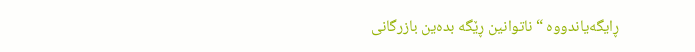ڕایگەیاندووە “ناتوانین ڕێگە بدەین بازرگانی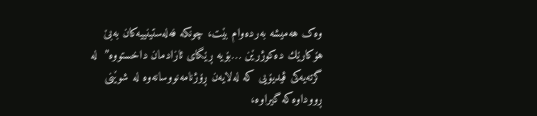وەک هەمیشە بەردەوام بێت، چونکە فەلەستینییەکان بەبێ هۆکارێك دەکوژرێن …بۆیە ڕێگای ئازادمان داخستووە”  لە گرتەیەکی ڤیدیۆیی کە لەلایەن ڕۆژنامەنووسانەوە لە شوێنی ڕووداوەکە گیراوە،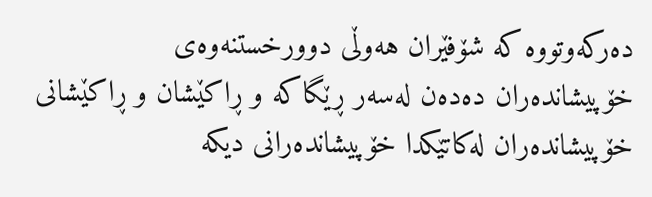دەرکەوتووە کە شۆفێران هەوڵی دوورخستنەوەی خۆپیشاندەران دەدەن لەسەر ڕێگاکە و ڕاکێشان و ڕاکێشانی خۆپیشاندەران لەکاتێکدا خۆپیشاندەرانی دیکە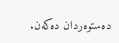دەستوەردان دەکەن.